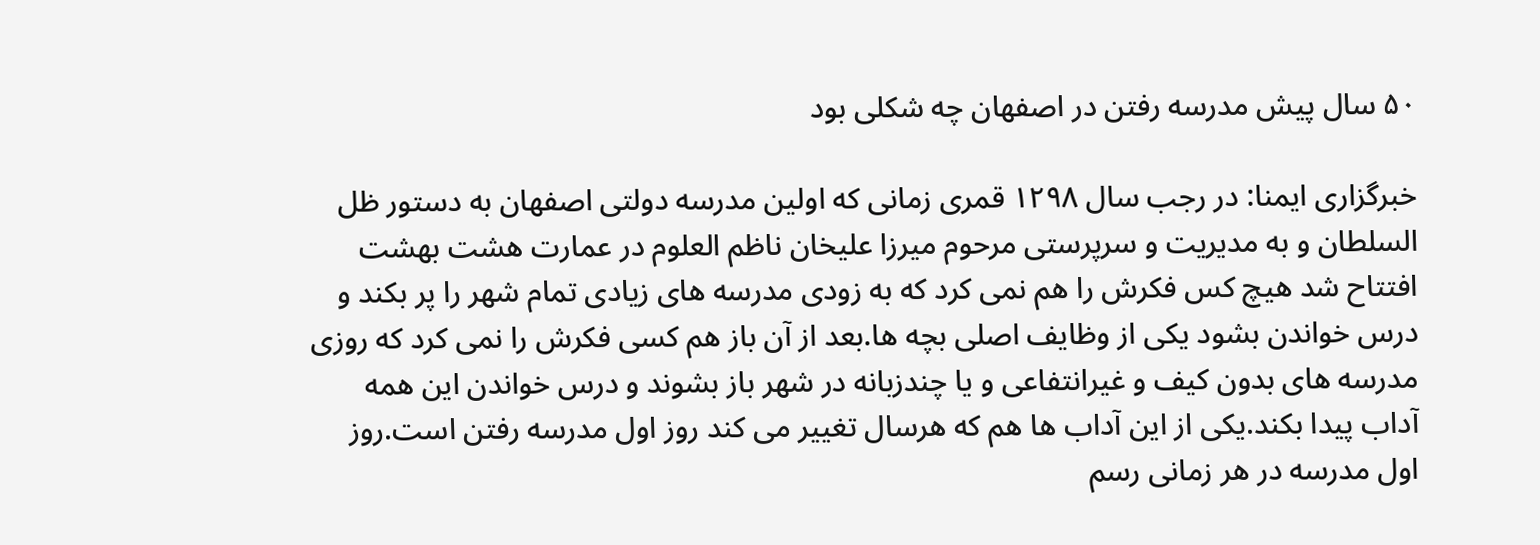۵۰ سال پیش مدرسه رفتن در اصفهان چه شکلی بود

خبرگزاری ایمنا: در رجب سال ۱۲۹۸ قمرى زمانی که اولین مدرسه دولتى اصفهان به دستور ظل السلطان و به مدیریت و سرپرستى مرحوم میرزا علیخان ناظم العلوم در عمارت هشت بهشت افتتاح شد هیچ کس فکرش را هم نمی کرد که به زودی مدرسه های زیادی تمام شهر را پر بکند و درس خواندن بشود یکی از وظایف اصلی بچه ها.بعد از آن باز هم کسی فکرش را نمی کرد که روزی مدرسه های بدون کیف و غیرانتفاعی و یا چندزبانه در شهر باز بشوند و درس خواندن این همه آداب پیدا بکند.یکی از این آداب ها هم که هرسال تغییر می کند روز اول مدرسه رفتن است.روز اول مدرسه در هر زمانی رسم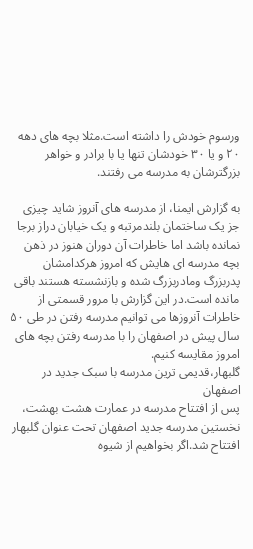ورسوم خودش را داشته است.مثلا بچه های دهه ۲۰ و یا ۳۰ خودشان تنها یا با برادر و خواهر بزرگترشان به مدرسه می رفتند.

به گزارش ایمنا، از مدرسه های آنروز شاید چیزی جز یک ساختمان بلندمرتبه و یک خیابان دراز برجا نمانده باشد اما خاطرات آن دوران هنوز در ذهن بچه مدرسه ای هایش که امروز هرکدامشان پدربزرگ ومادربزرگ شده و بازنشسته هستند باقی مانده است.در این گزارش با مرور قسمتی از خاطرات آنروزها می توانیم مدرسه رفتن در طی ۵۰ سال پیش در اصفهان را با مدرسه رفتن بچه های امروز مقایسه کنیم.
گلبهار،قدیمی ترین مدرسه با سبک جدید در اصفهان
پس از افتتاح مدرسه در عمارت هشت بهشت، نخستین مدرسه جدید اصفهان تحت عنوان گلبهار افتتاح شد.اگر بخواهیم از شیوه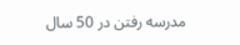مدرسه رفتن در 50 سال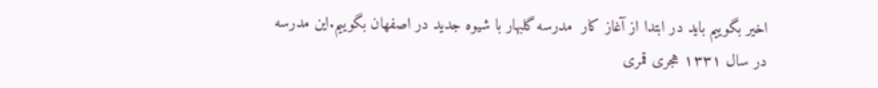اخیر بگوییم باید در ابتدا از آغاز کار  مدرسه گلبهار با شیوه جدید در اصفهان بگوییم.این مدرسه در سال ۱۳۳۱ هجری قمری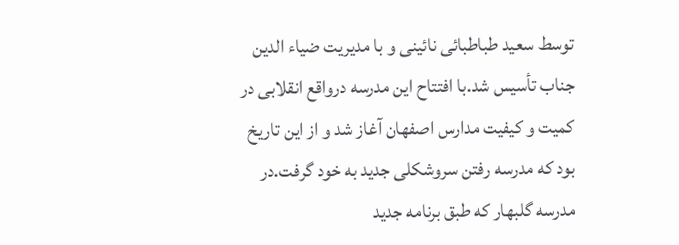توسط سعید طباطبائی‌ نائینی و با مدیریت ضیاء الدین جناب تأسیس شد.با افتتاح این مدرسه درواقع انقلابی در کمیت و کیفیت مدارس اصفهان آغاز شد و از این تاریخ بود که مدرسه رفتن سروشکلی جدید به خود گرفت.در مدرسه گلبهار که طبق برنامه جدید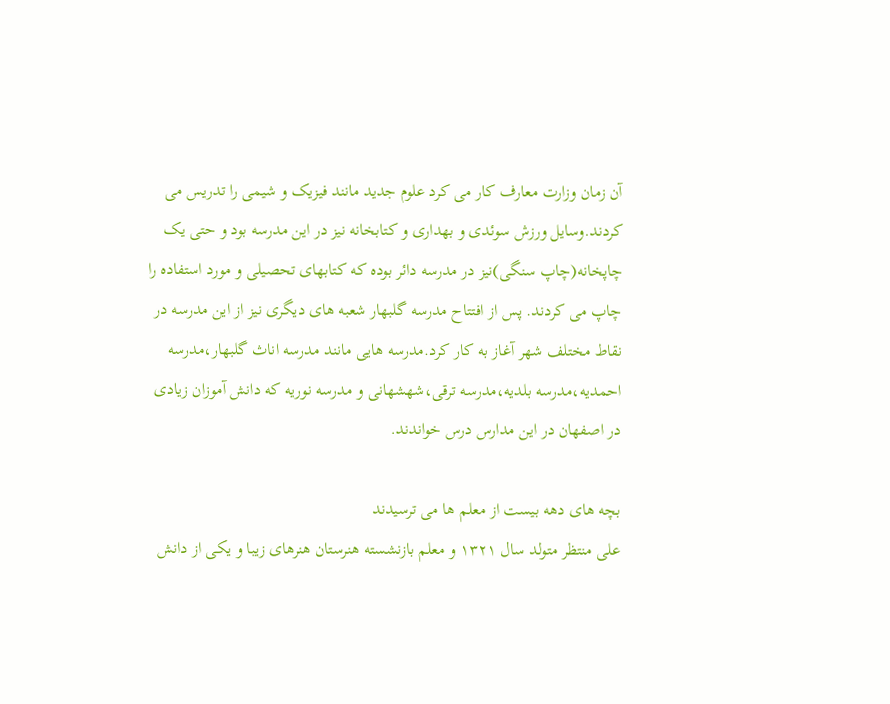آن زمان وزارت معارف کار می کرد علوم جدید مانند فیزیک و شیمی‌ را تدریس می کردند.وسایل ورزش سوئدی و بهداری و کتابخانه نیز در این مدرسه بود و حتی یک چاپخانه(چاپ سنگی)نیز در مدرسه دائر بوده که کتابهای تحصیلی و مورد استفاده را چاپ می کردند. پس از افتتاح مدرسه گلبهار شعبه های دیگری نیز از این مدرسه در نقاط مختلف شهر آغاز به کار کرد.مدرسه هایی مانند مدرسه اناث گلبهار،مدرسه احمدیه،مدرسه بلدیه،مدرسه ترقی،شهشهانی و مدرسه نوریه که دانش آموزان زیادی در اصفهان در این مدارس درس خواندند.

بچه های دهه بیست از معلم ها می ترسیدند
علی منتظر متولد سال ۱۳۲۱ و معلم بازنشسته هنرستان هنرهای زیبا و یکی از دانش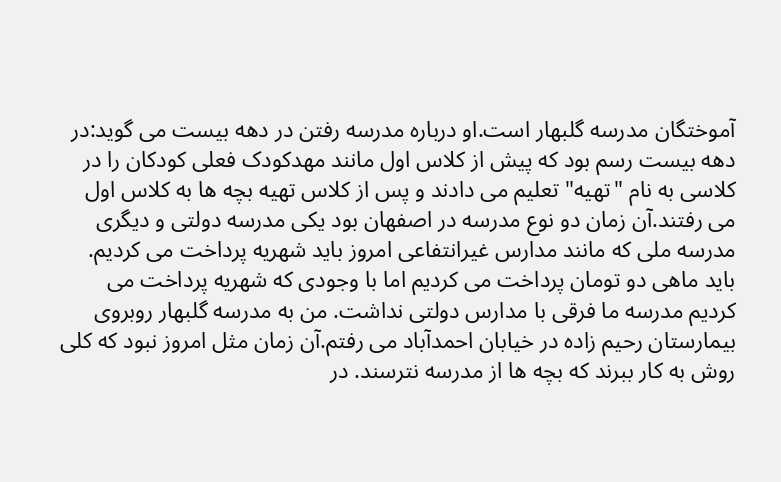آموختگان مدرسه گلبهار است.او درباره مدرسه رفتن در دهه بیست می گوید:در دهه بیست رسم بود که پیش از کلاس اول مانند مهدکودک فعلی کودکان را در کلاسی به نام "تهیه" تعلیم می دادند و پس از کلاس تهیه بچه ها به کلاس اول می رفتند.آن زمان دو نوع مدرسه در اصفهان بود یکی مدرسه دولتی و دیگری مدرسه ملی که مانند مدارس غیرانتفاعی امروز باید شهریه پرداخت می کردیم. باید ماهی دو تومان پرداخت می کردیم اما با وجودی که شهریه پرداخت می کردیم مدرسه ما فرقی با مدارس دولتی نداشت. من به مدرسه گلبهار روبروی بیمارستان رحیم زاده در خیابان احمدآباد می رفتم.آن زمان مثل امروز نبود که کلی روش به کار ببرند که بچه ها از مدرسه نترسند. در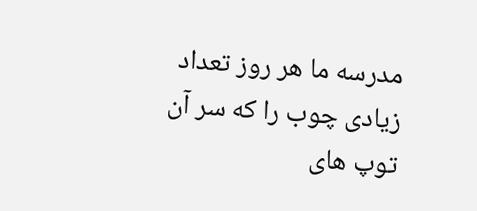مدرسه ما هر روز تعداد زیادی چوب را که سر آن توپ های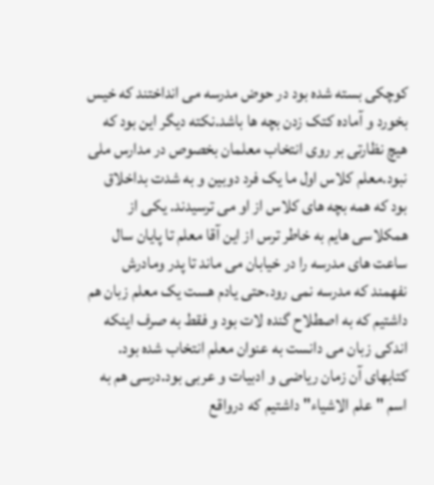کوچکی بسته شده بود در حوض مدرسه می انداختند که خیس بخورد و آماده کتک زدن بچه ها باشد.نکته دیگر این بود که هیچ نظارتی بر روی انتخاب معلمان بخصوص در مدارس ملی نبود.معلم کلاس اول ما یک فرد دوبین و به شدت بداخلاق بود که همه بچه های کلاس از او می ترسیدند. یکی از همکلاسی هایم به خاطر ترس از این آقا معلم تا پایان سال ساعت های مدرسه را در خیابان می ماند تا پدر ومادرش نفهمند که مدرسه نمی رود.حتی یادم هست یک معلم زبان هم داشتیم که به اصطلاح گنده لات بود و فقط به صرف اینکه اندکی زبان می دانست به عنوان معلم انتخاب شده بود.
کتابهای آن زمان ریاضی و ادبیات و عربی بود.درسی هم به اسم "علم الاشیاء" داشتیم که درواقع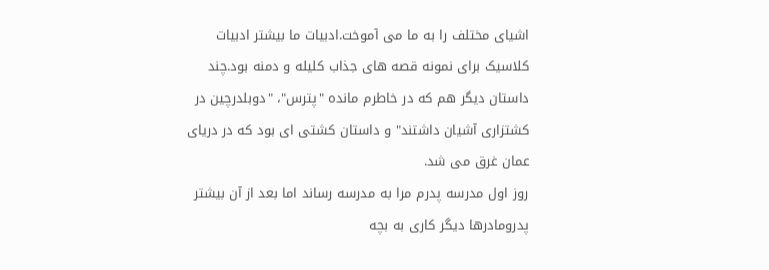اشیای مختلف را به ما می آموخت.ادبیات ما بیشتر ادبیات کلاسیک برای نمونه قصه های جذاب کلیله و دمنه بود.چند داستان دیگر هم که در خاطرم مانده "پترس"، "دوبلدرچین در کشتزاری آشیان داشتند" و داستان کشتی ای بود که در دریای عمان غرق می شد.
روز اول مدرسه پدرم مرا به مدرسه رساند اما بعد از آن بیشتر پدرومادرها دیگر کاری به بچه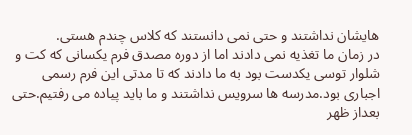هایشان نداشتند و حتی نمی دانستند که کلاس چندم هستی.
در زمان ما تغذیه نمی دادند اما از دوره مصدق فرم یکسانی که کت و شلوار توسی یکدست بود به ما دادند که تا مدتی این فرم رسمی اجباری بود.مدرسه ها سرویس نداشتند و ما باید پیاده می رفتیم.حتی بعداز ظهر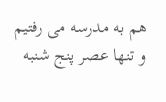هم به مدرسه می رفتیم و تنها عصر پنج شنبه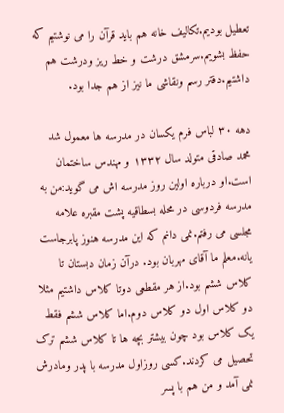تعطیل بودیم.تکالیف خانه هم باید قرآن را می نوشتیم که حفظ بشویم.سرمشق درشت و خط ریز ودرشت هم داشتیم.دفتر رسم ونقاشی ما نیز از هم جدا بود.

دهه ۳۰ لباس فرم یکسان در مدرسه ها معمول شد
محمد صادقی متولد سال ۱۳۳۲ و مهندس ساختمان است.او درباره اولین روز مدرسه اش می گوید:من به مدرسه فردوسی در محله بسطاقیه پشت مقبره علامه مجلسی می رفتم.نمی دانم که این مدرسه هنوز پابرجاست یانه.معلم ما آقای مهربان بود. درآن زمان دبستان تا کلاس ششم بود.از هر مقطعی دوتا کلاس داشتیم مثلا دو کلاس اول دو کلاس دوم.اما کلاس ششم فقط یک کلاس بود چون بیشتر بچه ها تا کلاس ششم ترک تحصیل می کردند.کسی روزاول مدرسه با پدر ومادرش نمی آمد و من هم با پسر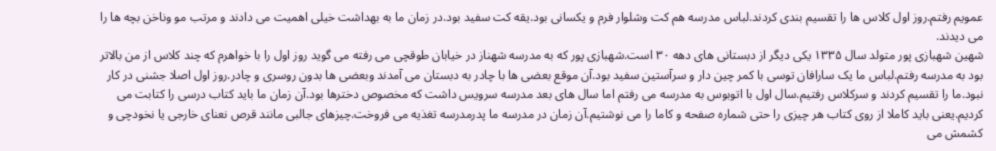عمویم رفتم.روز اول کلاس ها را تقسیم بندی کردند.لباس مدرسه هم کت وشلوار فرم و یکسانی بود.یقه کت سفید بود.در زمان ما به بهداشت خیلی اهمیت می دادند و مرتب مو وناخن بچه ها را می دیدند.
شهین شهبازی پور متولد سال ۱۳۳۵ یکی دیگر از دبستانی های دهه ۳۰ است.شهبازی پور که به مدرسه شهناز در خیابان طوقچی می رفته می گوید روز اول را با خواهرم که چند کلاس از من بالاتر بود به مدرسه رفتم.لباس ما یک سارافان توسی با کمر چین دار و سرآستین سفید بود.آن موقع بعضی ها با چادر به دبستان می آمدند وبعضی ها بدون روسری و چادر.روز اول اصلا جشنی در کار نبود.ما را تقسیم کردند و سرکلاس رفتیم.سال اول با اتوبوس به مدرسه می رفتم اما سال های بعد مدرسه سرویس داشت که مخصوص دخترها بود.آن زمان ما باید کتاب درسی را کتابت می کردیم.یعنی باید کاملا از روی کتاب هر چیزی را حتی شماره صفحه و کاما را می نوشتیم.آن زمان در مدرسه ما پدرمدرسه تغذیه می فروخت.چیزهای جالبی مانند قرص نعنای خارجی یا نخودچی و کشمش می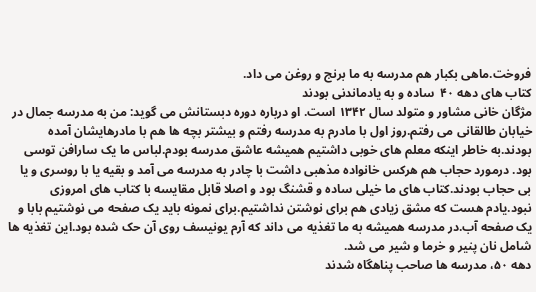فروخت.ماهی بکبار هم مدرسه به ما برنج و روغن می داد.
کتاب های دهه ۴۰  ساده و به یادماندنی بودند
مژگان خانی مشاور و متولد سال ۱۳۴۲ است. او درباره دوره دبستانش می گوید: من به مدرسه جمال در خیابان طالقانی می رفتم.روز اول با مادرم به مدرسه رفتم و بیشتر بچه ها هم با مادرهایشان آمده بودند.به خاطر اینکه معلم های خوبی داشتیم همیشه عاشق مدرسه بودم.لباس ما یک سارافن توسی بود. درمورد حجاب هم هرکس خانواده مذهبی داشت با چادر به مدرسه می آمد و بقیه یا با روسری و یا بی حجاب بودند.کتاب های ما خیلی ساده و قشنگ بود و اصلا قابل مقایسه با کتاب های امروزی نبود.یادم هست که مشق زیادی هم برای نوشتن نداشتیم.برای نمونه باید یک صفحه می نوشتیم بابا و یک صفحه آب.در مدرسه همیشه به ما تغذیه می داند که آرم یونیسف روی آن حک شده بود.این تغذیه ها شامل نان پنیر و خرما و شیر می شد.
دهه ۵۰، مدرسه ها صاحب پناهگاه شدند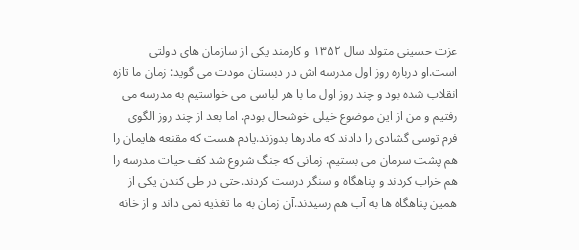عزت حسینی متولد سال ۱۳۵۲ و کارمند یکی از سازمان های دولتی است.او درباره روز اول مدرسه اش در دبستان مودت می گوید: زمان ما تازه انقلاب شده بود و چند روز اول ما با هر لباسی می خواستیم به مدرسه می رفتیم و من از این موضوع خیلی خوشحال بودم. اما بعد از چند روز الگوی فرم توسی گشادی را دادند که مادرها بدوزند.یادم هست که مقنعه هایمان را هم پشت سرمان می بستیم. زمانی که جنگ شروع شد کف حیات مدرسه را هم خراب کردند و پناهگاه و سنگر درست کردند.حتی در طی کندن یکی از همین پناهگاه ها به آب هم رسیدند.آن زمان به ما تغذیه نمی داند و از خانه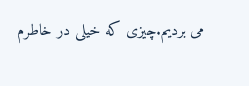می بردیم.چیزی که خیلی در خاطرم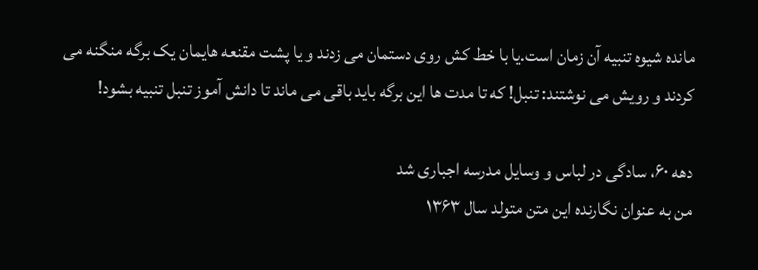مانده شیوه تنبیه آن زمان است.یا با خط کش روی دستمان می زدند و یا پشت مقنعه هایمان یک برگه منگنه می کردند و رویش می نوشتند: تنبل! که تا مدت ها این برگه باید باقی می ماند تا دانش آموز تنبل تنبیه بشود!

دهه ۶۰، سادگی در لباس و وسایل مدرسه اجباری شد
من به عنوان نگارنده این متن متولد سال ۱۳۶۳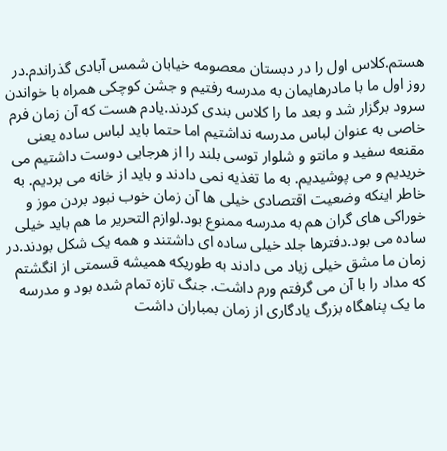هستم.کلاس اول را در دبستان معصومه خیابان شمس آبادی گذراندم.در روز اول ما با مادرهایمان به مدرسه رفتیم و جشن کوچکی همراه با خواندن سرود برگزار شد و بعد ما را کلاس بندی کردند.یادم هست که آن زمان فرم خاصی به عنوان لباس مدرسه نداشتیم اما حتما باید لباس ساده یعنی مقنعه سفید و مانتو و شلوار توسی بلند را از هرجایی دوست داشتیم می خریدیم و می پوشیدیم. به ما تغذیه نمی دادند و باید از خانه می بردیم. به خاطر اینکه وضعیت اقتصادی خیلی ها آن زمان خوب نبود بردن موز و خوراکی های گران هم به مدرسه ممنوع بود.لوازم التحریر ما هم باید خیلی ساده می بود.دفترها جلد خیلی ساده ای داشتند و همه یک شکل بودند.در زمان ما مشق خیلی زیاد می دادند به طوریکه همیشه قسمتی از انگشتم که مداد را با آن می گرفتم ورم داشت. جنگ تازه تمام شده بود و مدرسه ما یک پناهگاه بزرگ یادگاری از زمان بمباران داشت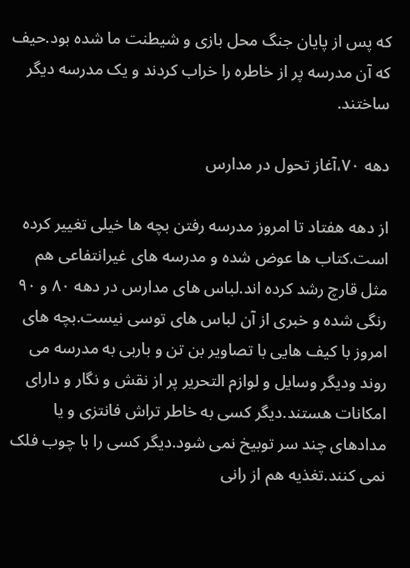که پس از پایان جنگ محل بازی و شیطنت ما شده بود.حیف که آن مدرسه پر از خاطره را خراب کردند و یک مدرسه دیگر ساختند.

دهه ۷۰،آغاز تحول در مدارس

از دهه هفتاد تا امروز مدرسه رفتن بچه ها خیلی تغییر کرده است.کتاب ها عوض شده و مدرسه های غیرانتفاعی هم مثل قارچ رشد کرده اند.لباس های مدارس در دهه ۸۰ و ۹۰ رنگی شده و خبری از آن لباس های توسی نیست.بچه های امروز با کیف هایی با تصاویر بن تن و باربی به مدرسه می روند ودیگر وسایل و لوازم التحریر پر از نقش و نگار و دارای امکانات هستند.دیگر کسی به خاطر تراش فانتزی و یا مدادهای چند سر توبیخ نمی شود.دیگر کسی را با چوب فلک نمی کنند.تغذیه هم از رانی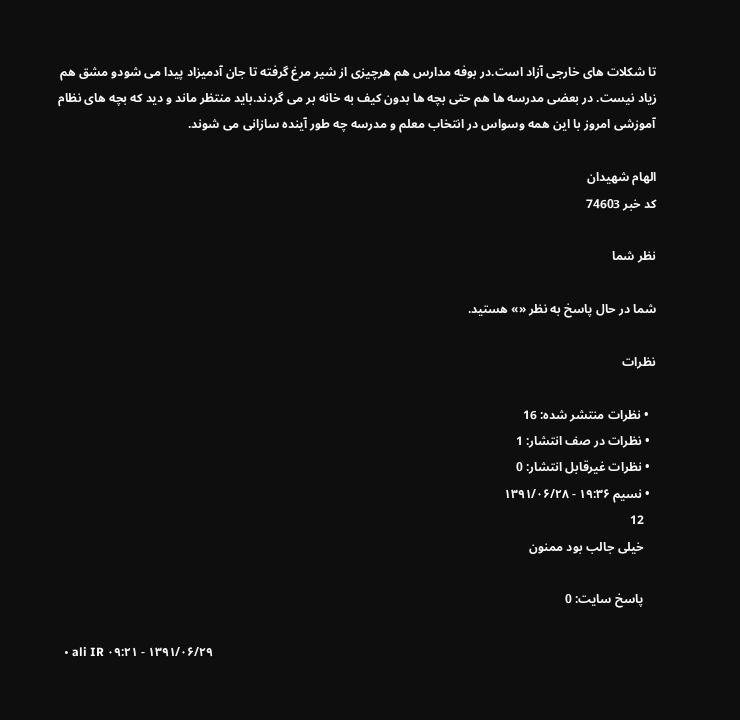تا شکلات های خارجی آزاد است.در بوفه مدارس هم هرچیزی از شیر مرغ گرفته تا جان آدمیزاد پیدا می شودو مشق هم زیاد نیست. در بعضی مدرسه ها هم حتی بچه ها بدون کیف به خانه بر می گردند.باید منتظر ماند و دید که بچه های نظام آموزشی امروز با این همه وسواس در انتخاب معلم و مدرسه چه طور آینده سازانی می شوند.

الهام شهیدان
کد خبر 74603

نظر شما

شما در حال پاسخ به نظر «» هستید.

نظرات

  • نظرات منتشر شده: 16
  • نظرات در صف انتشار: 1
  • نظرات غیرقابل انتشار: 0
  • نسیم ۱۹:۳۶ - ۱۳۹۱/۰۶/۲۸
    12
    خیلی جالب بود ممنون

    پاسخ سایت: 0

  • ali IR ۰۹:۲۱ - ۱۳۹۱/۰۶/۲۹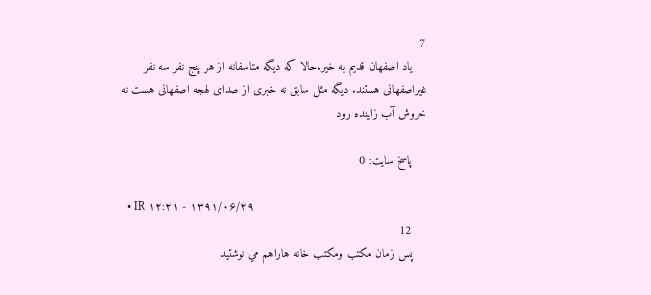7
    یاد اصفهان قدیم به خیر.حالا که دیگه متاسفانه از هر پنج نفر سه نفر غیراصفهانی هستند. دیگه مثل سابق نه خبری از صدای لهجه اصفهانی هست نه خروش آب زاینده رود

    پاسخ سایت: 0

  • IR ۱۲:۲۱ - ۱۳۹۱/۰۶/۲۹
    12
    پس زمان مكتب ومكتب خانه هاراهم مي نوشتيد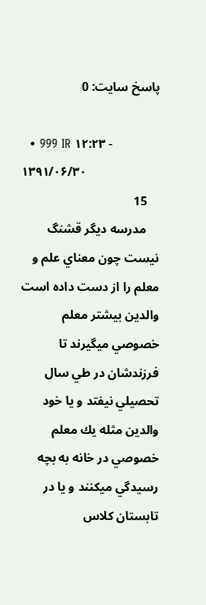پاسخ سایت: 0

  • 999 IR ۱۲:۲۳ - ۱۳۹۱/۰۶/۳۰
    15
    مدرسه ديگر قشنگ نيست چون معناي علم و معلم را از دست داده است والدين بيشتر معلم خصوصي ميگيرند تا فرزندشان در طي سال تحصيلي نيفتد و يا خود والدين مثله يك معلم خصوصي در خانه به بچه رسيدگي ميكنند و يا در تابستان كلاس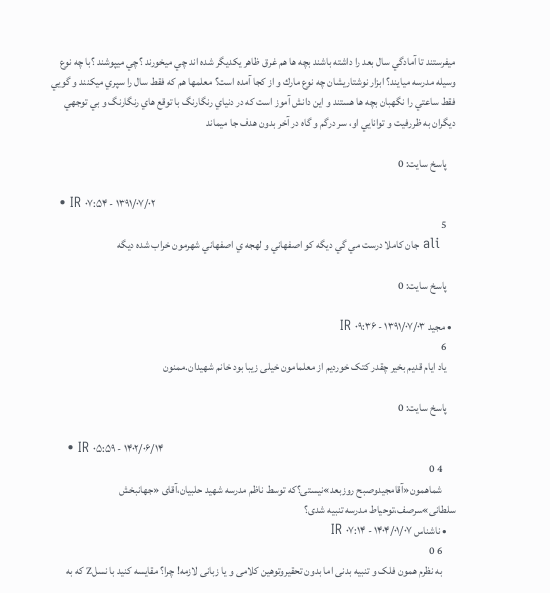ميفرستند تا آمادگي سال بعد را داشته باشند بچه ها هم غرق ظاهر يكديگر شده اند چي ميخورند ؟چي ميپوشند ؟با چه نوع وسيله مدرسه ميايند؟ ابزار نوشتاريشان چه نوع مارك و از كجا آمده است؟ معلمها هم كه فقط سال را سپري ميكنند و گويي فقط ساعتي را نگهبان بچه ها هستند و اين دانش آموز است كه در دنياي رنگارنگ با توقع هاي رنگارنگ و بي توجهي ديگران به ظررفيت و توانايي او، سر درگم و گاه در آخر بدون هدف جا ميماند

    پاسخ سایت: 0

  • IR ۰۷:۵۴ - ۱۳۹۱/۰۷/۰۲
    5
    ali جان كاملا درست مي گي ديگه كو اصفهاني و لهجه ي اصفهاني شهرمون خراب شده ديگه

    پاسخ سایت: 0

  • مجید IR ۰۹:۳۶ - ۱۳۹۱/۰۷/۰۳
    6
    یاد ایام قدیم بخیر چقدر کتک خوردیم از معلمامون خیلی زیبا بود خانم شهیدان.ممنون

    پاسخ سایت: 0

    • IR ۰۵:۵۹ - ۱۴۰۲/۰۶/۱۴
      4 0
      شماهمون«آقامجیدوصبح روزبعد»نیستی؟که توسط ناظم مدرسه شهید حلبیان،آقای «جهانبخش سلطانی»سرصف،توحیاط مدرسه تنبیه شدی؟
    • ناشناس IR ۰۷:۱۴ - ۱۴۰۴/۰۱/۰۷
      6 0
      به نظرم همون فلک و تنبیه بدنی اما بدون تحقیروتوهین کلامی و یا زبانی لازمه! چرا؟ مقایسه کنید با نسلZ که به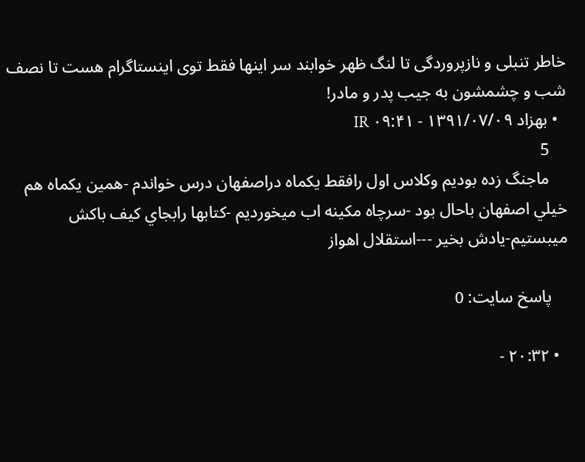خاطر تنبلی و نازپروردگی تا لنگ ظهر خوابند سر اینها فقط توی اینستاگرام هست تا نصف شب و چشمشون به جیب پدر و مادر!
  • بهزاد IR ۰۹:۴۱ - ۱۳۹۱/۰۷/۰۹
    5
    ماجنگ زده بوديم وكلاس اول رافقط يكماه دراصفهان درس خواندم -همين يكماه هم خيلي اصفهان باحال بود -سرچاه مكينه اب ميخورديم -كتابها رابجاي كيف باكش ميبستيم-يادش بخير ---استقلال اهواز

    پاسخ سایت: 0

  • ۲۰:۳۲ -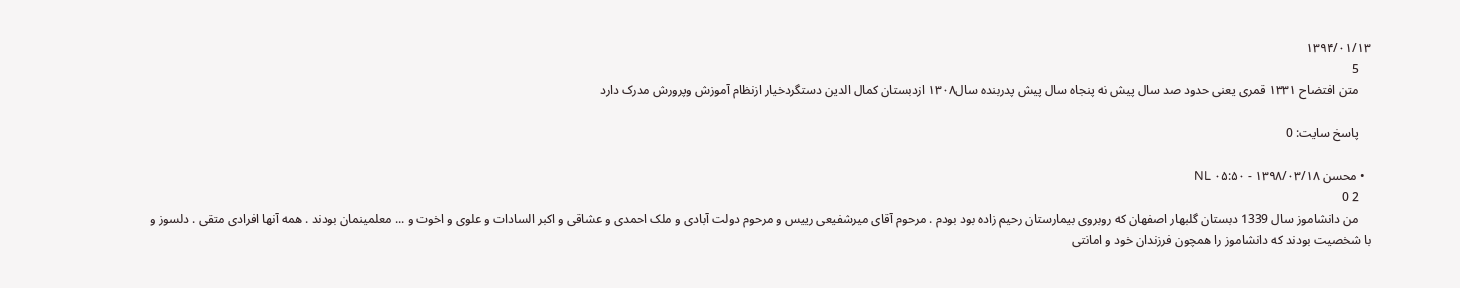۱۳۹۴/۰۱/۱۳
    5
    متن افتضاح ۱۳۳۱ قمری یعنی حدود صد سال پیش نه پنجاه سال پیش پدربنده سال۱۳۰۸ ازدبستان کمال الدین دستگردخیار ازنظام آموزش وپرورش مدرک دارد

    پاسخ سایت: 0

  • محسن NL ۰۵:۵۰ - ۱۳۹۸/۰۳/۱۸
    2 0
    من دانشاموز سال 1339 دبستان گلبهار اصفهان که روبروی بیمارستان رحیم زاده بود بودم . مرحوم آقای میرشفیعی رییس و مرحوم دولت آبادی و ملک احمدی و عشاقی و اکبر السادات و علوی و اخوت و ... معلمینمان بودند . همه آنها افرادی متقی . دلسوز و با شخصیت بودند که دانشاموز را همچون فرزندان خود و امانتی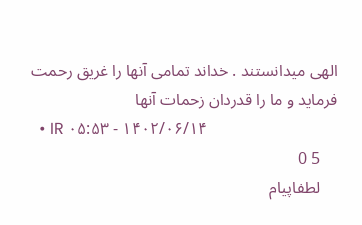الهی میدانستند . خداند تمامی آنها را غریق رحمت فرماید و ما را قدردان زحمات آنها
  • IR ۰۵:۵۳ - ۱۴۰۲/۰۶/۱۴
    5 0
    لطفاپیام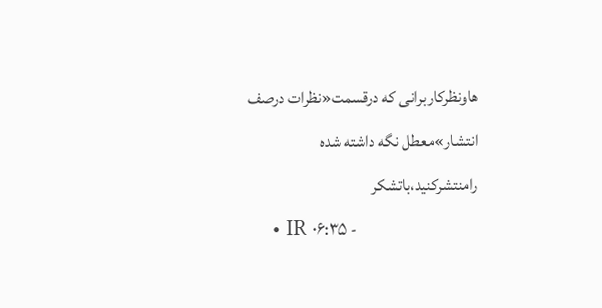هاونظرکاربرانی که درقسمت«نظرات درصف انتشار»معطل نگه داشته شده رامنتشرکنید،باتشکر
    • IR ۰۶:۳۵ -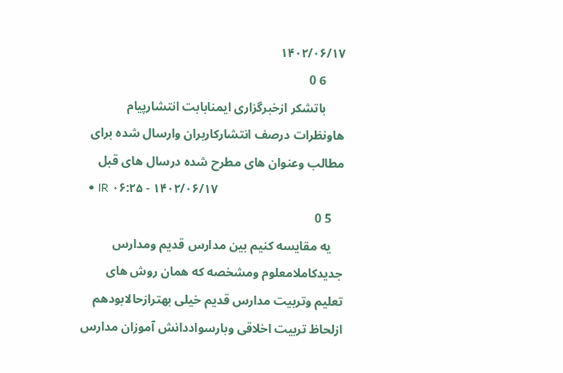۱۴۰۲/۰۶/۱۷
      6 0
      باتشکر ازخبرگزاری ایمنابابت انتشارپیام هاونظرات درصف انتشارکاربران وارسال شده برای مطالب وعنوان های مطرح شده درسال های قبل
  • IR ۰۶:۲۵ - ۱۴۰۲/۰۶/۱۷
    5 0
    یه مقایسه کنیم بین مدارس قدیم ومدارس جدیدکاملامعلوم ومشخصه که همان روش های تعلیم وتربیت مدارس قدیم خیلی بهترازحالابودهم ازلحاظ تربیت اخلاقی وبارسواددانش آموزان مدارس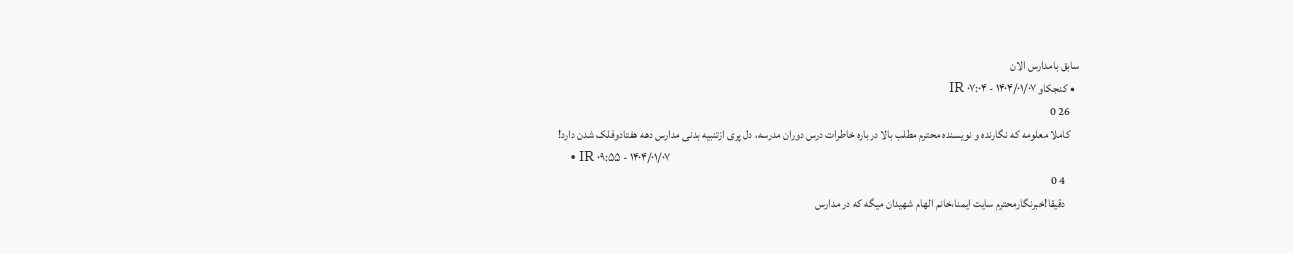سابق بامدارس الان
  • کنجکاو IR ۰۷:۰۴ - ۱۴۰۴/۰۱/۰۷
    26 0
    کاملا معلومه که نگارنده و نویسنده محترم مطلب بالا درباره خاطرات درس دوران مدرسه، دل پری ازتنبیه بدنی مدارس دهه هفتادوفلک شدن دارد!
    • IR ۰۹:۵۵ - ۱۴۰۴/۰۱/۰۷
      4 0
      دقیقا!خبرنگارمحترم سایت ایمنا،خانم الهام شهیدان میگه که در مدارس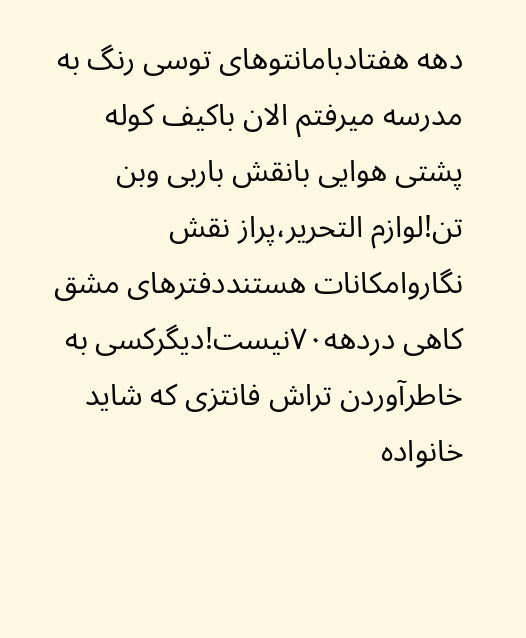دهه هفتادبامانتوهای توسی رنگ به مدرسه میرفتم الان باکیف کوله پشتی هوایی بانقش باربی وبن تن!لوازم التحریر،پراز نقش نگاروامکانات هستنددفترهای مشق کاهی دردهه۷۰نیست!دیگرکسی به خاطرآوردن تراش فانتزی که شاید خانواده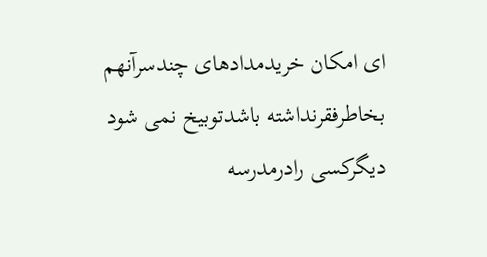ای امکان خریدمدادهای چندسرآنهم بخاطرفقرنداشته باشدتوبیخ نمی شود دیگرکسی رادرمدرسه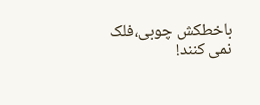باخطکش چوبی،فلک نمی کنند!